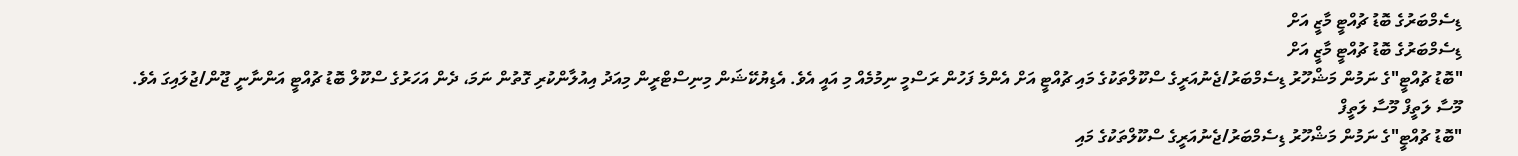ޑިސެމްބަރުގެ ބޮޑު ޗުއްޓީ މާޒީ އަށް
ޑިސެމްބަރުގެ ބޮޑު ޗުއްޓީ މާޒީ އަށް
"ބޮޑު ޗުއްޓީ"ގެ ނަމުން މަޝްހޫރު ޑިސެމްބަރު/ޖެނުއަރީގެ ސްކޫލްތަކުގެ މައި ޗުއްޓީ އަށް އެންމެ ފަހުން ރަސްމީ ނިމުމެއް މި އައީ އެވެ. އެޑިޔުކޭޝަން މިނިސްޓްރީން މިއަދު އިއުލާންކުރި ގޮތުން ނަމަ، ދެން އަހަރުގެ ސްކޫލް ބޮޑު ޗުއްޓީ އަންނާނީ ޖޫން/ޖުލައިގަ އެވެ.
މޫސާ ލަތީފް މޫސާ ލަތީފް
"ބޮޑު ޗުއްޓީ"ގެ ނަމުން މަޝްހޫރު ޑިސެމްބަރު/ޖެނުއަރީގެ ސްކޫލްތަކުގެ މައި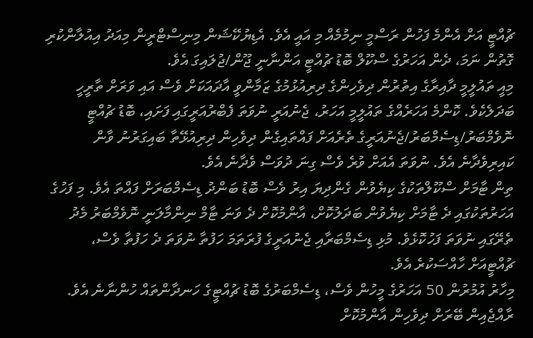ޗުއްޓީ އަށް އެންމެ ފަހުން ރަސްމީ ނިމުމެއް މި އައީ އެވެ. އެޑިޔުކޭޝަން މިނިސްޓްރީން މިއަދު އިއުލާންކުރި ގޮތުން ނަމަ، ދެން އަހަރުގެ ސްކޫލް ބޮޑު ޗުއްޓީ އަންނާނީ ޖޫން/ޖުލައިގަ އެވެ.
މިއީ ތައުލީމީ ދާއިރާގެ އިތުރުން ދިވެހިންގެ ދިރިއުޅުމުގެ ޒަމާންވީ އާދައަކަށް ވެސް އައި ވަރަށް ތާރީހީ ބަދަލެކެވެ. ކޮންމެ އަހަރެއްގެ ތައުލީމީ އަހަރު، ޖެނުއަރީ ނުވަތަ ފެބްރުއަރީގައި ފަށައި، ބޮޑު ޗުއްޓީ ނޮވެމްބަރު/ޑިސެމްބަރު/ޖެނުއަރީގެ ތެރެއަށް ފައްތައިގެން ދިވެހިން ދިރިއުޅޭތާ ބައިގަރުނު ވާން ކައިރިވެދާނެ އެވެ. ނުވަތަ އެއަށް ވުރެ ވެސް ގިނަ ދުވަސް ވެދާނެ އެވެ.
ތިން ޓާމަށް ސްކޫލްތަކުގެ ކިޔެވުން ގެންދިޔަ އިރު ވެސް ބޮޑު ބަންދު ޑިސެމްބަރަށް ފައްތަ އެވެ. މި ފަހުގެ އަހަރުތަކުގައި ދެ ޓާމަށް ކިޔެވުން ބަދަލުކޮށް، އާންމުކޮށް ދެ ވަނަ ޓާމް ނިންމާލަނީ ނޮވެމްބަރު މެދު ތެރޭގައި ނުވަތަ ފަހުކޮޅެވެ. މުޅި ޑިސެމްބަރާއި ޖެނުއަރީގެ ފުރަތަމަ ހަފުތާ ނުވަތަ ދެ ހަފުތާ ވެސް، ޗުއްޓީއަށް ހާއްސަކުރެ އެވެ.
މިހާރު އުމުރުން 50 އަހަރުގެ މީހުން ވެސް، ޑިސެމްބަރުގެ ބޮޑު ޗުއްޓީގެ ހަނދާންތައް ހުންނާނެ އެވެ. ރާއްޖެއިން ބޭރަށް ދިވެހިން އާންމުކޮށް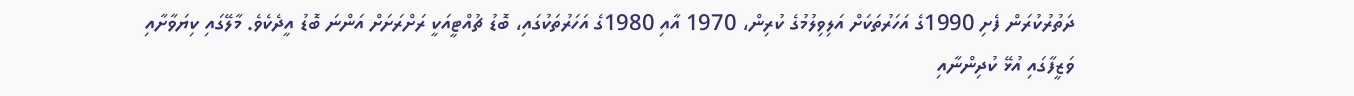ދަތުރުކުރަން ފެށި 1990ގެ އަހަރުތަކަށް އަލިވިލުމުގެ ކުރިން، 1970 އާއި 1980ގެ އަހަރުތަކުގައި، ބޮޑު ޗުއްޓީއަކީ ރަށްރަށަށް އަންނަ ބޮޑު އީދެކެވެ. މާލޭގައި ކިޔަވާށާއި ވަޒީފާގައި އުޅޭ ކުދިންނާއި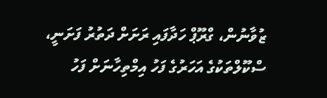ޒުވާނުން، ގްރޫޕް ހަދާފައި ރަށަށް ދަތުރު ފަށަނީ، ސްކޫލްތަކުގެ އަހަރުގެ ފަހު އިމްތިހާނަށް ފަހު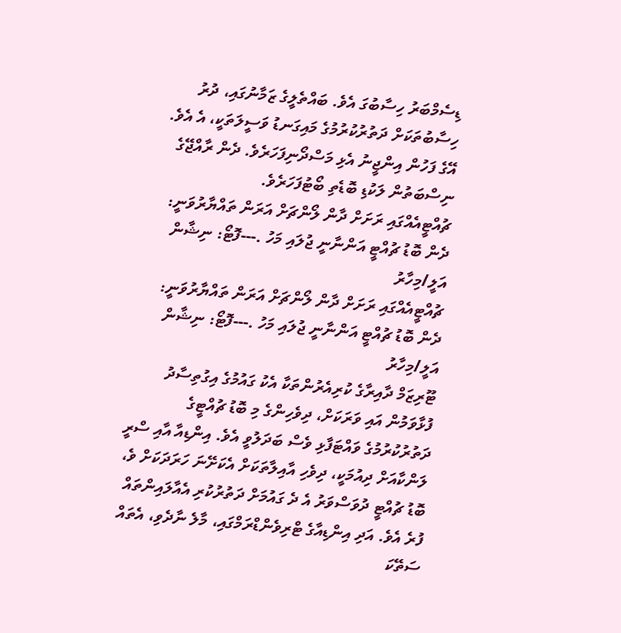ޑިސެމްބަރު ހިސާބުގަ އެވެ. ބައްތެލީގެ ޒަމާނުގައި، ދުރު ހިސާބުތަކަށް ދަތުރުކުރުމުގެ މައިގަނޑު ވަސީލަތަކީ، އެ އެވެ. އޭގެ ފަހުން އިންޖީނު އެޅި މަސްދޯނިފަހަރެވެ. ދެން ރާއްޖޭގެ ނިސްބަތުން ލަކުޑި ބޮޑެތި ބޯޓުފަހަރެވެ.
ޗުއްޓީއެއްގައި ރަށަށް ދާން ލޯންޗަށް އަރަން ތައްޔާރުވަނީ: ދެން ބޮޑު ޗުއްޓީ އަންނާނީ ޖުލައި މަހު .---ފޮޓޯ: ނިޝާން އަލީ/މިހާރު
ޗުއްޓީއެއްގައި ރަށަށް ދާން ލޯންޗަށް އަރަން ތައްޔާރުވަނީ: ދެން ބޮޑު ޗުއްޓީ އަންނާނީ ޖުލައި މަހު .---ފޮޓޯ: ނިޝާން އަލީ/މިހާރު
ޓޫރިޒަމް ދާއިރާގެ ކުރިއެރުންތަކާ އެކު ގައުމުގެ އިގުތިސާދު ފުޅާވަމުން އައި ވަރަކަށް، ދިވެހިންގެ މި ބޮޑު ޗުއްޓީގެ ދަތުރުކުރުމުގެ ވައްޓަފާޅި ވެސް ބަދަލުވީ އެވެ. އިންޑިއާ އާއި ސްރީ ލަންކާއަށް ދިއުމަކީ، ދިވެހި އާއިލާތަކަށް އެކަށޭނަ ހަރަދަކަށް ވެ، ބޮޑު ޗުއްޓީ ދުވަސްވަރު އެ ދެ ގައުމަށް ދަތުރުކުރި އެއާލައިންތައް ފުރެ އެވެ. އަދި އިންޑިއާގެ ޓްރިވެންޑްރަމްގައި، މާލެ ނާދެވި، އެތައް ސަތޭކަ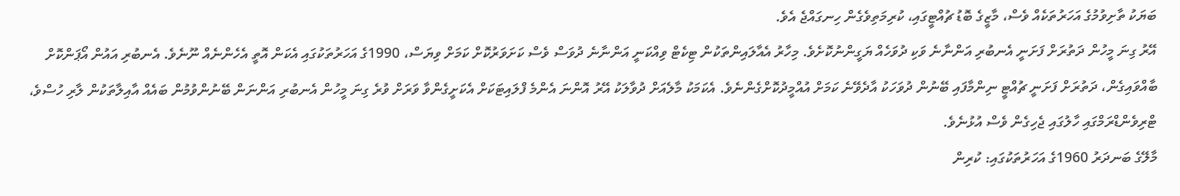ބަޔަކު ތާށިވުމުގެ އަހަރުތަކެއް ވެސް، މާޒީގެ ބޮޑު ޗުއްޓީގައި، ކުރިމަތިވެގެން ހިނގައްޖެ އެވެ.
އޭރު ގިނަ މީހުން ދަތުރަށް ފަށަނީ އެނބުރި އަންނާނެ ވަކި ދުވަހެއް ޔަގީންނުކޮށެވެ. މިހާރު އެއާލައިންތަކުން ޓިކެޓް ވިއްކަނީ އަންނާނެ ދުވަސް ވެސް ކަށަވަރުކޮށް ކަމަށް ވިޔަސް، 1990ގެ އަހަރުތަކުގައި އެކަން އޮތީ އެހެންނެއް ނޫނެވެ. އެނބުރި އައުން އޯޕަންކޮށް ބާއްވައިގެން، ދަތުރަށް ފަށަނީ ޗުއްޓީ ނިންމާފައި ބޭނުން ދުވަހަކު އާދެވޭނެ ކަމަށް އުއްމީދުކޮށްގެންނެވެ. އެކަމަކު މާލެއަށް ދުވާލަކު އޭރު އޮންނަ އެންމެ ފްލައިޓަކަށް އެކަށީގެންވާ ވަރަށް ވުރެ ގިނަ މީހުން އެނބުރި އަންނަން ބޭނުންވުމުން ބައެއް އާއިލާތަކުން ލާރި ހުސްވެ، ޓްރިވެންޑްރަމްގައި ހާލުގައި ޖެހިގެން ވެސް އުޅުނެވެ.
މާލޭގެ ބަނދަރު 1960ގެ އަހަރުތަކުގައި: ކުރިން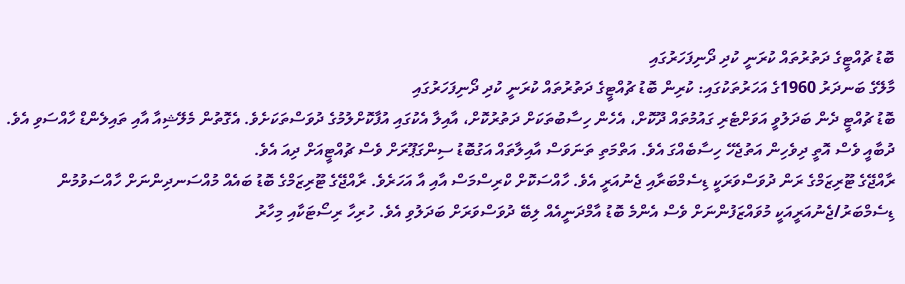ބޮޑު ޗުއްޓީގެ ދަތުރުތައް ކުރަނީ ކުދި ދޯނިފަހަރުގައި
މާލޭގެ ބަނދަރު 1960ގެ އަހަރުތަކުގައި: ކުރިން ބޮޑު ޗުއްޓީގެ ދަތުރުތައް ކުރަނީ ކުދި ދޯނިފަހަރުގައި
ބޮޑު ޗުއްޓީ ދެން ބަދަލުވީ އަވަށްޓެރި ގައުމުތައް ދޫކޮށް، އެހެން ހިސާބުތަކަށް ދަތުރުކޮށް، އާއިލާ އެކުގައި އުފާކޮށްލުމުގެ ދުވަސްތަކަށެވެ. އެގޮތުން މެލޭޝިއާ އާއި ތައިލެންޑް ހާއްސަވި އެވެ. ދުބާއީ ވެސް އޮތީ ދިވެހިން އަތުޖެހޭ ހިސާބެއްގަ އެވެ. އަތްމަތި ތަނަވަސް އާއިލާތައް އަގުބޮޑު ސިންގަޕޫރަށް ވެސް ޗުއްޓީއަށް ދިއަ އެވެ.
ރާއްޖޭގެ ޓޫރިޒަމްގެ ރަން ދުވަސްވަރަކީ ޑިސެމްބަރާއި ޖެނުއަރީ އެވެ. ހާއްސަކޮށް ކްރިސްމަސް އާއި އާ އަހަރެވެ. ރާއްޖޭގެ ޓޫރިޒަމްގެ ބޮޑު ބައެއް މުއްސަނދިންނަށް ހާއްސަވުމުން ޑިސެމްބަރު/ޖެނުއަރީއަކީ މުވައްޒަފުންނަށް ވެސް އެންމެ ބޮޑު އާމްދަނީއެއް ލިބޭ ދުވަސްވަރަށް ބަދަލުވި އެވެ. ހުރިހާ ރިސޯޓަކާއި މިހާރު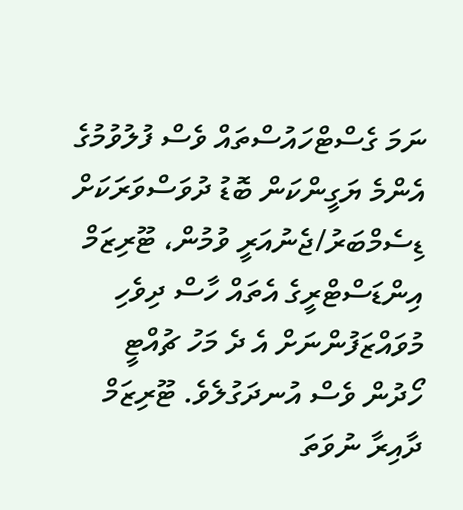ނަމަ ގެސްޓްހައުސްތައް ވެސް ފުލުވުމުގެ އެންމެ ޔަގީންކަން ބޮޑު ދުވަސްވަރަކަށް ޑިސެމްބަރު/ޖެނުއަރީ ވުމުން، ޓޫރިޒަމް އިންޑަސްޓްރީގެ އެތައް ހާސް ދިވެހި މުވައްޒަފުންނަށް އެ ދެ މަހު ޗުއްޓީ ހޯދުން ވެސް އުނދަގުލެވެ. ޓޫރިޒަމް ދާއިރާ ނުވަތަ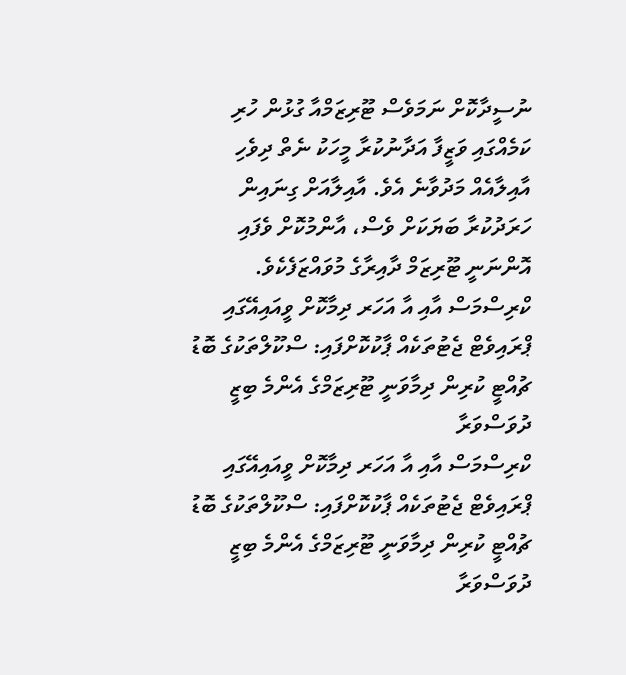ނުސީދާކޮށް ނަމަވެސް ޓޫރިޒަމްއާ ގުޅުން ހުރި ކަމެއްގައި ވަޒީފާ އަދާނުކުރާ މީހަކު ނެތް ދިވެހި އާއިލާއެއް މަދުވާނެ އެވެ. އާއިލާއަށް ގިނައިން ހަރަދުކުރާ ބަޔަކަށް ވެސް، އާންމުކޮށް ވެފައި އޮންނަނީ ޓޫރިޒަމް ދާއިރާގެ މުވައްޒަފެކެވެ.
ކްރިސްމަސް އާއި އާ އަހަރ ދިމާކޮށް ވީއައިއޭގައި ޕްރައިވެޓް ޖެޓުތަކެއް ޕާކުކޮށްފައި: ސްކޫލްތަކުގެ ބޮޑު ޗުއްޓީ ކުރިން ދިމާވަނީ ޓޫރިޒަމްގެ އެންމެ ބިޒީ ދުވަސްވަރާ
ކްރިސްމަސް އާއި އާ އަހަރ ދިމާކޮށް ވީއައިއޭގައި ޕްރައިވެޓް ޖެޓުތަކެއް ޕާކުކޮށްފައި: ސްކޫލްތަކުގެ ބޮޑު ޗުއްޓީ ކުރިން ދިމާވަނީ ޓޫރިޒަމްގެ އެންމެ ބިޒީ ދުވަސްވަރާ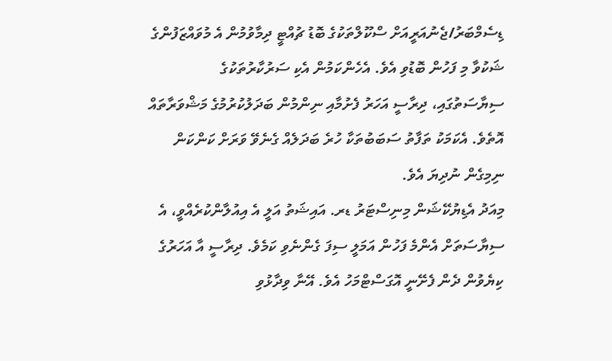ޑިސެމްބަރު/ޖެނުއަރީއަށް ސްކޫލްތަކުގެ ބޮޑު ޗުއްޓީ ދިމާވުމުން އެ މުވައްޒަފުންގެ ޝަކުވާ މި ފަހުން ބޮޑުވި އެވެ. އެހެންކަމުން އެކި ސަރުކާރުތަކުގެ ސިޔާސަތުގައި، ދިރާސީ އަހަރު ފެށުމާއި ނިންމުން ބަދަލުކުރުމުގެ މަޝްވަރާތައް އޮތެވެ. އެކަމަކު ތަފާތު ސަބަބުތަކާ ހުރެ ބަދަލެއް ގެނެވޭ ވަރަށް ކަންކަން ނިމިގެން ނުދިޔަ އެވެ.
މިއަދު އެޑިޔުކޭޝަން މިނިސްޓަރު ޑރ. އައިޝަތު އަލީ އެ އިއުލާންކުރެއްވީ، އެ ސިޔާސަތަށް އެންމެ ފަހުން އަމަލީ ސިފަ ގެންނެވި ކަމެވެ. ދިރާސީ އާ އަހަރުގެ ކިޔެވުން ދެން ފެށޭނީ އޮގަސްޓްމަހު އެވެ. އޭނާ ވިދާޅުވި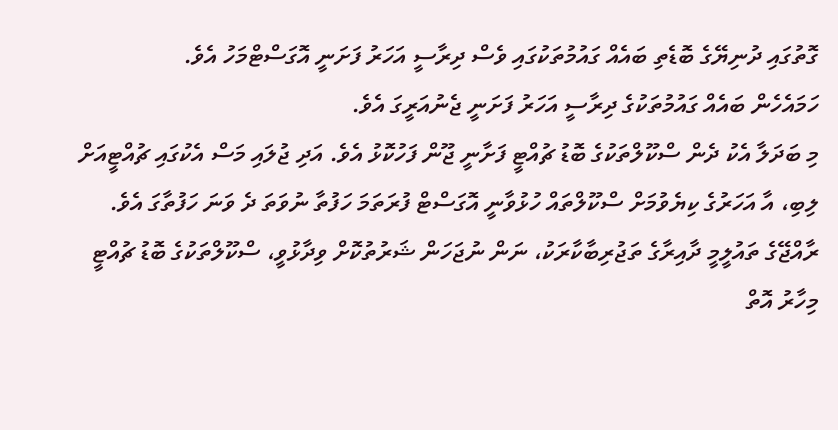ގޮތުގައި ދުނިޔޭގެ ބޮޑެތި ބައެއް ގައުމުތަކުގައި ވެސް ދިރާސީ އަހަރު ފަށަނީ އޮގަސްޓްމަހު އެވެ.
ހަމައެހެން ބައެއް ގައުމުތަކުގެ ދިރާސީ އަހަރު ފަށަނީ ޖެނުއަރީގަ އެވެ.
މި ބަދަލާ އެކު ދެން ސްކޫލްތަކުގެ ބޮޑު ޗުއްޓީ ފަށާނީ ޖޫން ފަހުކޮޅު އެވެ. އަދި ޖުލައި މަސް އެކުގައި ޗުއްޓީއަށް ލިބި، އާ އަހަރުގެ ކިޔެވުމަށް ސްކޫލްތައް ހުޅުވާނީ އޮގަސްޓް ފުރަތަމަ ހަފުތާ ނުވަތަ ދެ ވަނަ ހަފުތާގަ އެވެ.
ރާއްޖޭގެ ތައުލީމީ ދާއިރާގެ ތަޖުރިބާކާރަކު، ނަން ނުޖަހަން ޝަރުތުކޮށް ވިދާޅުވީ، ސްކޫލްތަކުގެ ބޮޑު ޗުއްޓީ މިހާރު އޮތް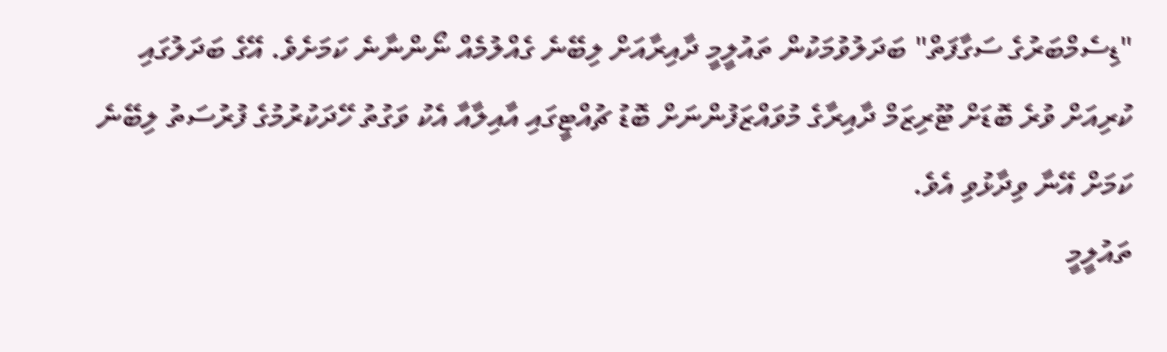"ޑިސެމްބަރުގެ ސަގާފަތް" ބަދަލުވުމަކުން ތައުލީމީ ދާއިރާއަށް ލިބޭނެ ގެއްލުމެއް ނޯންނާނެ ކަމަށެވެ. އޭގެ ބަދަލުގައި ކުރިއަށް ވުރެ ބޮޑަށް ޓޫރިޒަމް ދާއިރާގެ މުވައްޒަފުންނަށް ބޮޑު ޗުއްޓީގައި އާއިލާއާ އެކު ވަގުތު ހޭދަކުރުމުގެ ފުރުސަތު ލިބޭނެ ކަމަށް އޭނާ ވިދާޅުވި އެވެ.
ތައުލީމީ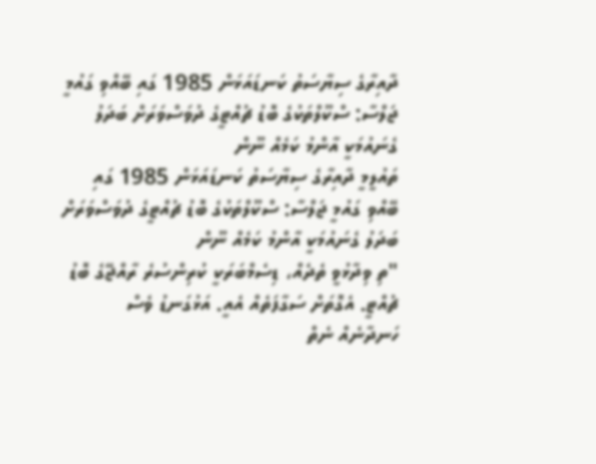ދާއިރާގެ ސިޔާސަތު ކަނޑައަޅަން 1985 ގައި ބޭއްވި ގައުމީ ޖަލްސާ: ސްކޫލްތަކުގެ ބޮޑު ޗުއްޓީގެ ދުވަސްވަރަށް ބަދަލު ގެނައުމަކީ އާންމު ކަމެއް ނޫން
ތައުލީމީ ދާއިރާގެ ސިޔާސަތު ކަނޑައަޅަން 1985 ގައި ބޭއްވި ގައުމީ ޖަލްސާ: ސްކޫލްތަކުގެ ބޮޑު ޗުއްޓީގެ ދުވަސްވަރަށް ބަދަލު ގެނައުމަކީ އާންމު ކަމެއް ނޫން
"ތި ވިދާޅުވީ ތެދެއް، ޑިސެމްބަރަކީ ކުރިންސުރެ ރާއްޖޭގެ ބޮޑު ޗުއްޓީ. އެގޮތަށް ސަގާފަތެއް އެއީ. އަޅުގަނޑު ވެސް ހަނދާނެއް ނެތް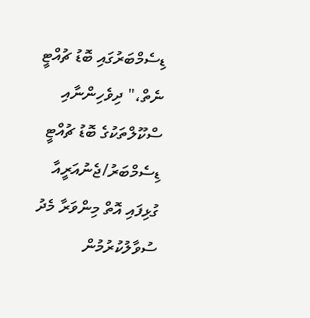ޑިސެމްބަރުގައި ބޮޑު ޗުއްޓީ ނެތް،" ދިވެހިންނާއި ސްކޫލްތަކުގެ ބޮޑު ޗުއްޓީ ޑިސެމްބަރު/ޖެނުއަރީއާ ގުޅިފައި އޮތް މިންވަރާ މެދު ސުވާލުކުރުމުން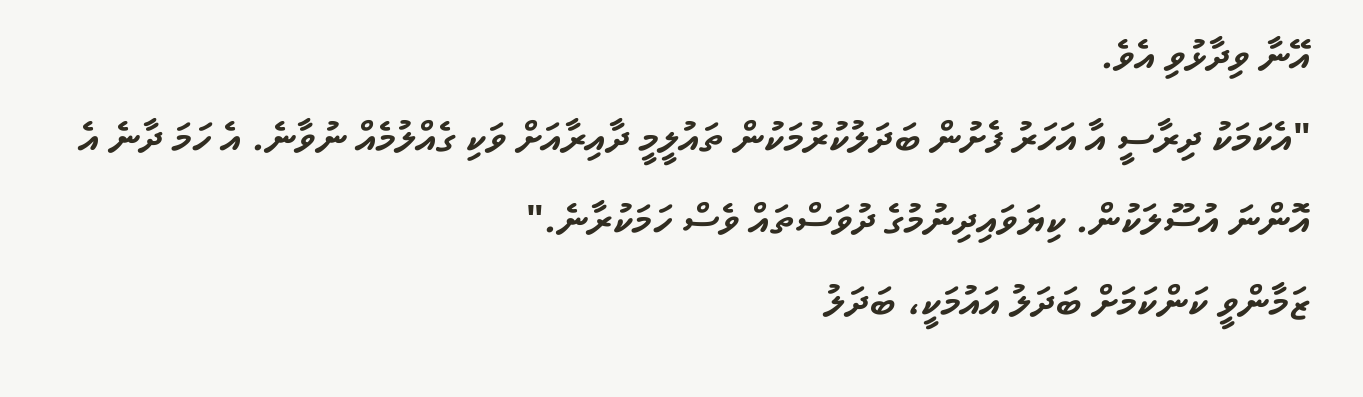އޭނާ ވިދާޅުވި އެވެ.
"އެކަމަކު ދިރާސީ އާ އަހަރު ފެށުން ބަދަލުކުރުމަކުން ތައުލީމީ ދާއިރާއަށް ވަކި ގެއްލުމެއް ނުވާނެ. އެ ހަމަ ދާނެ އެ އޮންނަ އުސޫލަކުން. ކިޔަވައިދިނުމުގެ ދުވަސްތައް ވެސް ހަމަކުރާނެ."
ޒަމާންވީ ކަންކަމަށް ބަދަލު އައުމަކީ، ބަދަލު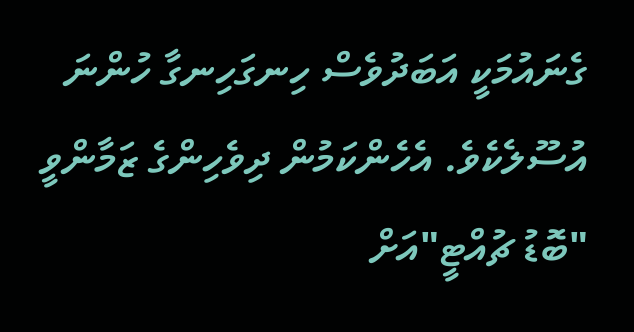ގެނައުމަކީ އަބަދުވެސް ހިނގަހިނގާ ހުންނަ އުސޫލެކެވެ. އެހެންކަމުން ދިވެހިންގެ ޒަމާންވީ "ބޮޑު ޗުއްޓީ"އަށް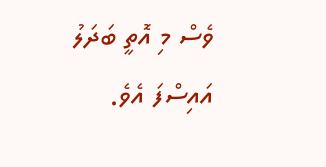ވެސް މި އޮތީ ބަދަލު އައިސްފަ އެވެ.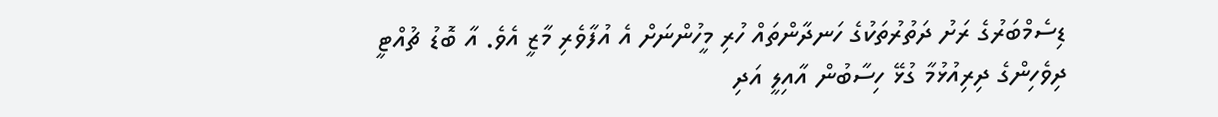ޑިސެމްބަރުގެ ރަށު ދަތުރުތަކުގެ ހަނދާންތައް ހުރި މީހުންނަށް އެ އުފާވެރި މާޒީ އެވެ. އާ ބޮޑު ޗުއްޓީ ދިވެހިންގެ ދިރިއުޅުމާ ގުޅޭ ހިސާބުން އާއިލީ އަދި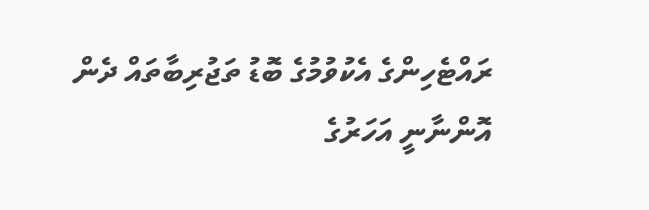ރައްޓެހިންގެ އެކުވުމުގެ ބޮޑު ތަޖުރިބާތައް ދެން އޮންނާނީ އަހަރުގެ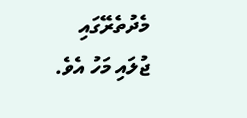މެދުތެރޭގައި ޖުލައި މަހު އެވެ.